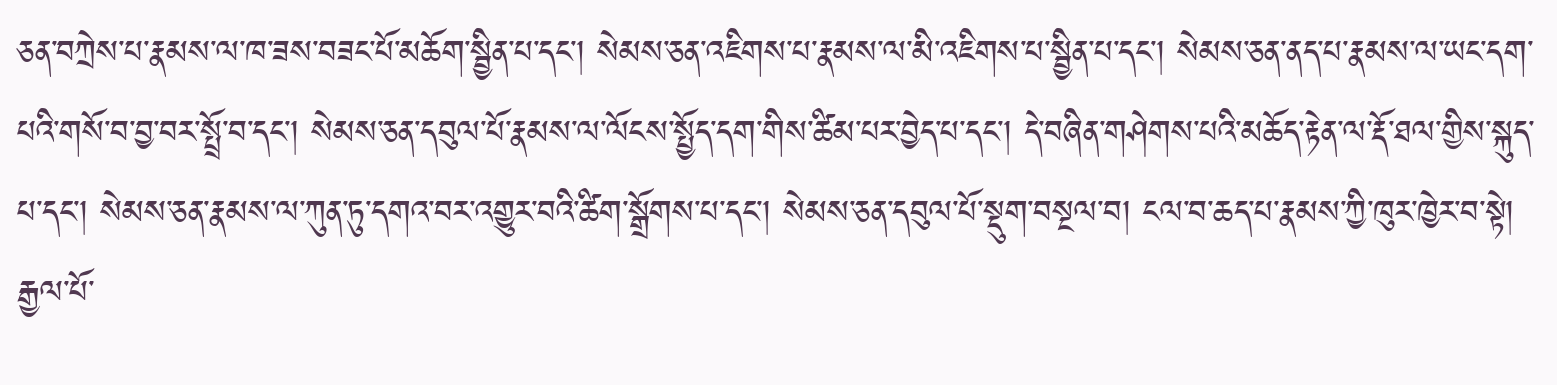ཅན་བཀྲེས་པ་རྣམས་ལ་ཁ་ཟས་བཟང་པོ་མཆོག་སྦྱིན་པ་དང་། སེམས་ཅན་འཇིགས་པ་རྣམས་ལ་མི་འཇིགས་པ་སྦྱིན་པ་དང་། སེམས་ཅན་ནད་པ་རྣམས་ལ་ཡང་དག་པའི་གསོ་བ་བྱ་བར་སྤྲོ་བ་དང་། སེམས་ཅན་དབུལ་པོ་རྣམས་ལ་ལོངས་སྤྱོད་དག་གིས་ཚིམ་པར་བྱེད་པ་དང་། དེ་བཞིན་གཤེགས་པའི་མཆོད་རྟེན་ལ་རྡོ་ཐལ་གྱིས་སྐུད་པ་དང་། སེམས་ཅན་རྣམས་ལ་ཀུན་ཏུ་དགའ་བར་འགྱུར་བའི་ཚིག་སྒྲོགས་པ་དང་། སེམས་ཅན་དབུལ་པོ་སྡུག་བསྔལ་བ། ངལ་བ་ཆད་པ་རྣམས་ཀྱི་ཁུར་ཁྱེར་བ་སྟེ། རྒྱལ་པོ་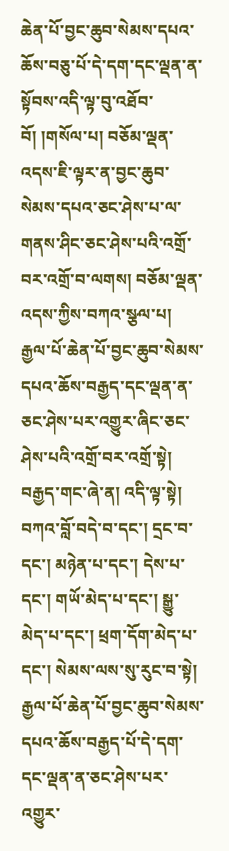ཆེན་པོ་བྱང་ཆུབ་སེམས་དཔའ་ཆོས་བཅུ་པོ་དེ་དག་དང་ལྡན་ན་སྟོབས་འདི་ལྟ་བུ་འཐོབ་བོ། །གསོལ་པ། བཅོམ་ལྡན་འདས་ཇི་ལྟར་ན་བྱང་ཆུབ་སེམས་དཔའ་ཅང་ཤེས་པ་ལ་གནས་ཤིང་ཅང་ཤེས་པའི་འགྲོ་བར་འགྲོ་བ་ལགས། བཅོམ་ལྡན་འདས་ཀྱིས་བཀའ་སྩལ་པ། རྒྱལ་པོ་ཆེན་པོ་བྱང་ཆུབ་སེམས་དཔའ་ཆོས་བརྒྱད་དང་ལྡན་ན་ཅང་ཤེས་པར་འགྱུར་ཞིང་ཅང་ཤེས་པའི་འགྲོ་བར་འགྲོ་སྟེ། བརྒྱད་གང་ཞེ་ན། འདི་ལྟ་སྟེ། བཀའ་བློ་བདེ་བ་དང་། དྲང་བ་དང་། མཉེན་པ་དང་། དེས་པ་དང་། གཡོ་མེད་པ་དང་། སྒྱུ་མེད་པ་དང་། ཕྲག་དོག་མེད་པ་དང་། སེམས་ལས་སུ་རུང་བ་སྟེ། རྒྱལ་པོ་ཆེན་པོ་བྱང་ཆུབ་སེམས་དཔའ་ཆོས་བརྒྱད་པོ་དེ་དག་དང་ལྡན་ན་ཅང་ཤེས་པར་འགྱུར་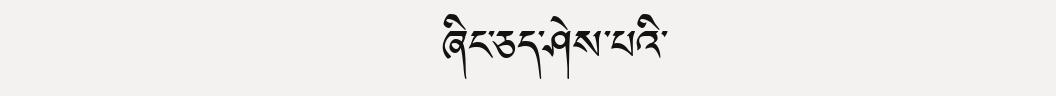ཞིང་ཅད་ཤེས་པའི་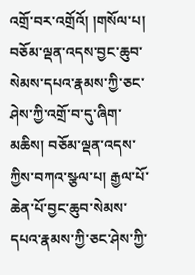འགྲོ་བར་འགྲོའོ། །གསོལ་པ། བཅོམ་ལྡན་འདས་བྱང་ཆུབ་སེམས་དཔའ་རྣམས་ཀྱི་ཅང་ཤེས་ཀྱི་འགྲོ་བ་དུ་ཞིག་མཆིས། བཅོམ་ལྡན་འདས་ཀྱིས་བཀའ་སྩལ་པ། རྒྱལ་པོ་ཆེན་པོ་བྱང་ཆུབ་སེམས་དཔའ་རྣམས་ཀྱི་ཅང་ཤེས་ཀྱི་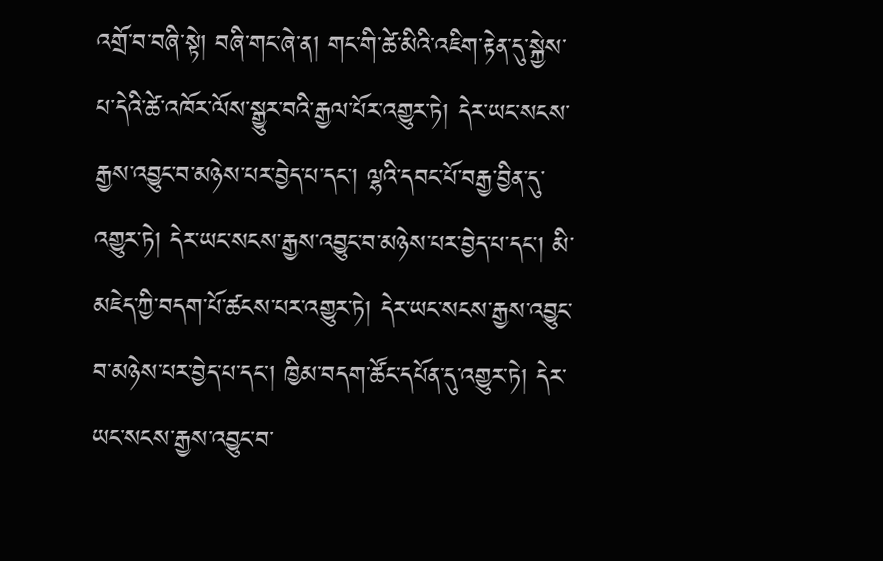འགྲོ་བ་བཞི་སྟེ། བཞི་གང་ཞེ་ན། གང་གི་ཚེ་མིའི་འཇིག་རྟེན་དུ་སྐྱེས་པ་དེའི་ཚེ་འཁོར་ལོས་སྒྱུར་བའི་རྒྱལ་པོར་འགྱུར་ཏེ། དེར་ཡང་སངས་རྒྱས་འབྱུང་བ་མཉེས་པར་བྱེད་པ་དང་། ལྷའི་དབང་པོ་བརྒྱ་བྱིན་དུ་འགྱུར་ཏེ། དེར་ཡང་སངས་རྒྱས་འབྱུང་བ་མཉེས་པར་བྱེད་པ་དང་། མི་མཇེད་ཀྱི་བདག་པོ་ཚངས་པར་འགྱུར་ཏེ། དེར་ཡང་སངས་རྒྱས་འབྱུང་བ་མཉེས་པར་བྱེད་པ་དང་། ཁྱིམ་བདག་ཚོང་དཔོན་དུ་འགྱུར་ཏེ། དེར་ཡང་སངས་རྒྱས་འབྱུང་བ་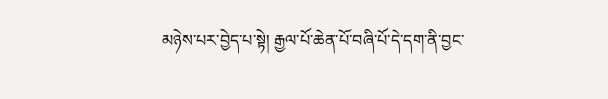མཉེས་པར་བྱེད་པ་སྟེ། རྒྱལ་པོ་ཆེན་པོ་བཞི་པོ་དེ་དག་ནི་བྱང་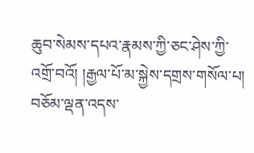ཆུབ་སེམས་དཔའ་རྣམས་ཀྱི་ཅང་ཤེས་ཀྱི་འགྲོ་བའོ། །རྒྱལ་པོ་མ་སྐྱེས་དགྲས་གསོལ་པ། བཅོམ་ལྡན་འདས་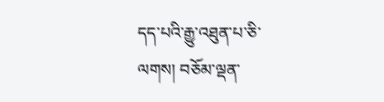དད་པའི་རྒྱུ་འཐུན་པ་ཅི་ལགས། བཅོམ་ལྡན་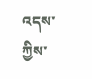འདས་ཀྱིས་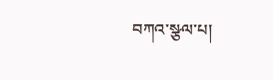བཀའ་སྩལ་པ།